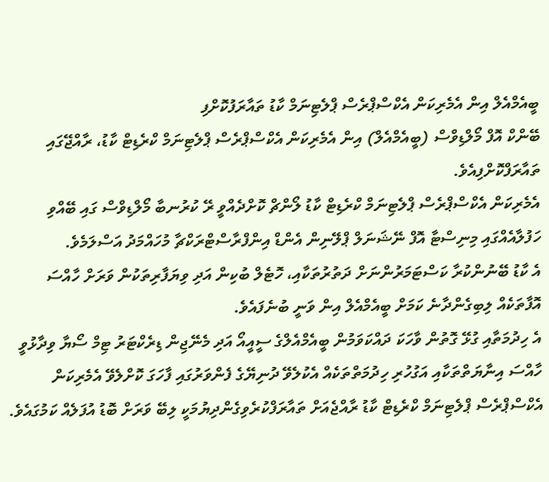ބީއެމްއެލް އިން އެމެރިކަން އެކްސްޕްރެސް ޕްލެޓިނަމް ކާޑު ތައާރަފުކޮށްފި
ބޭންކް އޮފް މޯލްޑިވްސް (ބީއެމްއެލް) އިން އެމެރިކަން އެކްސްޕްރެސް ޕްލެޓިނަމް ކްރެޑިޓް ކާޑު، ރާއްޖޭގައި ތައާރަފްކޮށްފިއެވެ.
އެމެރިކަން އެކްސްޕްރެސް ޕްލެޓިނަމް ކްރެޑިޓް ކާޑު ލޯންޗް ކޮށްދެއްވީ ރޭ ކުރުނބާ މޯލްޑިވްސް ގައި ބޭއްވި ހަފުލާއެއްގައި މިނިސްޓާ އޮފް ނޭޝަނަލް ޕްލޭނިން އެންޑް އިންފްރާސްޓްރަކްޗާ މުހައްމަދު އަސްލަމެވެ.
އެ ކާޑު ބޭނުންކުރާ ކަސްޓަމަރުންނަށް ދަތުރުތަކާއި، ހޮޓެލް ބުކިން އަދި ވިޔަފާރިތަކުން ވަރަށް ހާއްސަ އޮފާތަކެއް ލިބިގެންދާނެ ކަމަށް ބީއެމްއެލް އިން ވަނީ ބުނެފައެވެ.
އެ ހިދުމަތާއި ގުޅޭ ގޮތުން ވާހަކަ ދައްކަވަމުން ބީއެމްއެލްގެ ސީއީއޯ އަދި މެނޭޖިން ޑިރެކްޓަރު ޓިމް ސޯޔާ ވިދާޅުވީ ހާއްސަ އިނާޔަތްތަކާއި އަގުހުރި ހިދުމަތްތަކެއް އެކުލެވޭ ދުނިޔޭގެ ފެންވަރުގައި ފާހަގަ ކޮށްލެވޭ އެމެރިކަން އެކްސްޕްރެސް ޕްލެޓިނަމް ކްރެޑިޓް ކާޑު ރާއްޖެއަށް ތައާރަފްކުރެވިގެންދިޔުމަކީ ލިބޭ ވަރަށް ބޮޑު އުފަލެއް ކަމުގައެވެ.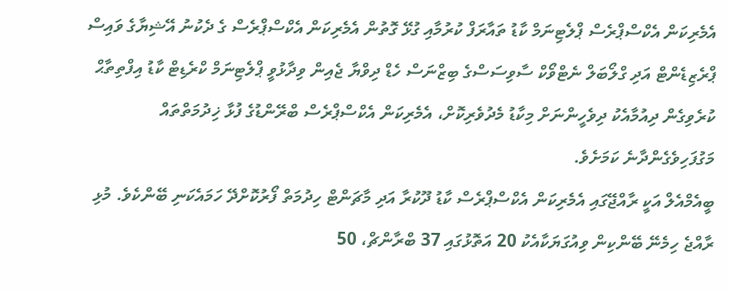އެމެރިކަން އެކްސްޕްރެސް ޕްލެޓިނަމް ކާޑު ތައާރަފް ކުރުމާއި ގުޅޭ ގޮތުން އެމެރިކަން އެކްސްޕްރެސް ގެ ދެކުނު އޭޝިޔާގެ ވައިސް ޕްރެޒިޑެންޓް އަދި ގްލޯބަލް ނެޓްވޯކް ސާވިސަސްގެ ބިޒްނަސް ހެޑް ދިވްޔާ ޖެއިން ވިދާޅުވީ ޕްލެޓިނަމް ކްރެޑިޓް ކާޑު އިފްތިތާޙް ކުރެވިގެން ދިއުމާއެކު ދިވެހީންނަށް މިކާޑު މެދުވެރިކޮށް، އެމެރިކަން އެކްސްޕްރެސް ބްރޭންޑުގެ ފުޅާ ޚިދުމަތްތައް މަގުފަހިވެގެންދާނެ ކަމަށެވެ.
ބީއެމްއެލް އަކީ ރާއްޖޭގައި އެމެރިކަން އެކްސްޕްރެސް ކާޑު ދޫކުރާ އަދި މާޗަންޓް ހިދުމަތް ފޯރުކޮށްދޭ ހަމައެކަނި ބޭންކެވެ. މުޅި ރާއްޖެ ހިމެނޭ ބޭންކިން ވިއުގަޔަކާއެކު 20 އަތޮޅުގައި 37 ބްރާންޗް، 50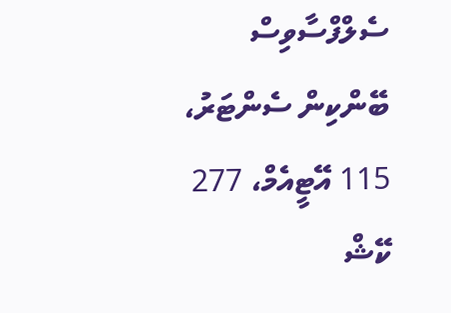ސެލްފްސާވިސް ބޭންކިން ސެންޓަރު، 115 އޭޓީއެމް، 277 ކޭޝް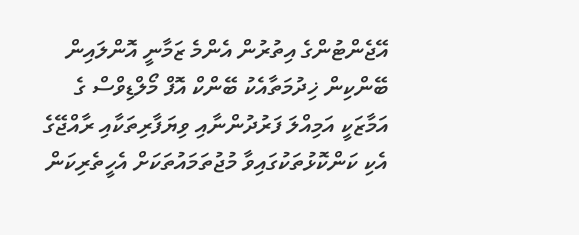އޭޖެންޓުންގެ އިތުރުން އެންމެ ޒަމާނީ އޮންލައިން ބޭންކިން ޚިދުމަތާއެކު ބޭންކް އޮފް މޯލްޑިވްސް ގެ އަމާޒަކީ އަމިއްލަ ފަރުދުންނާއި ވިޔަފާރިތަކާއި ރާއްޖޭގެ އެކި ކަންކޮޅުތަކުގައިވާ މުޖުތަމައުތަކަށް އެހީތެރިކަން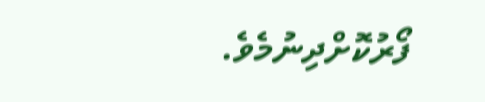ފޯރުކޮށްދިނުމެވެ.